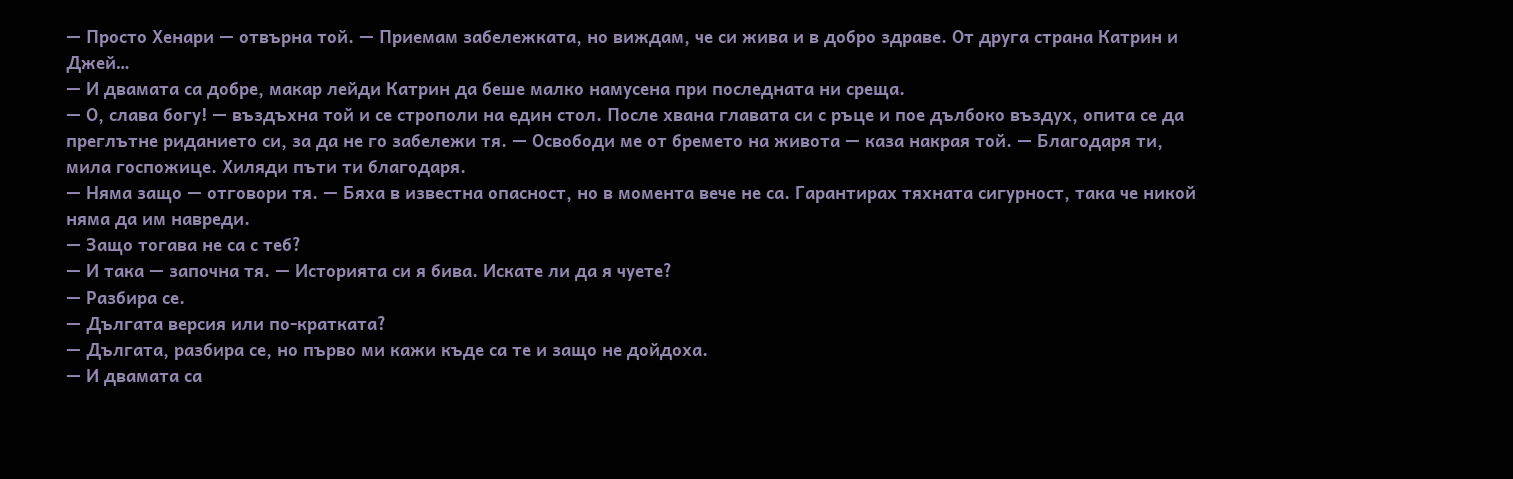— Просто Хенари — отвърна той. — Приемам забележката, но виждам, че си жива и в добро здраве. От друга страна Катрин и Джей…
— И двамата са добре, макар лейди Катрин да беше малко намусена при последната ни среща.
— О, слава богу! — въздъхна той и се строполи на един стол. После хвана главата си с ръце и пое дълбоко въздух, опита се да преглътне риданието си, за да не го забележи тя. — Освободи ме от бремето на живота — каза накрая той. — Благодаря ти, мила госпожице. Хиляди пъти ти благодаря.
— Няма защо — отговори тя. — Бяха в известна опасност, но в момента вече не са. Гарантирах тяхната сигурност, така че никой няма да им навреди.
— Защо тогава не са с теб?
— И така — започна тя. — Историята си я бива. Искате ли да я чуете?
— Разбира се.
— Дългата версия или по-кратката?
— Дългата, разбира се, но първо ми кажи къде са те и защо не дойдоха.
— И двамата са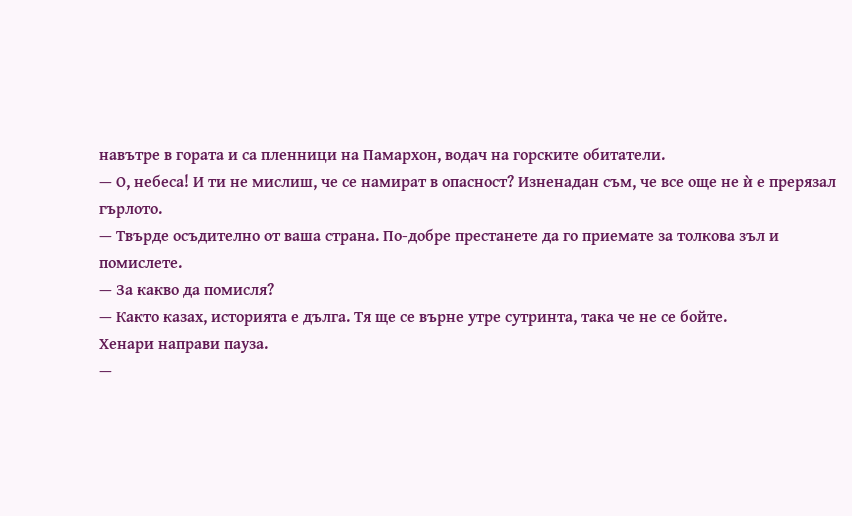навътре в гората и са пленници на Памархон, водач на горските обитатели.
— О, небеса! И ти не мислиш, че се намират в опасност? Изненадан съм, че все още не ѝ е прерязал гърлото.
— Твърде осъдително от ваша страна. По-добре престанете да го приемате за толкова зъл и помислете.
— За какво да помисля?
— Както казах, историята е дълга. Тя ще се върне утре сутринта, така че не се бойте.
Хенари направи пауза.
—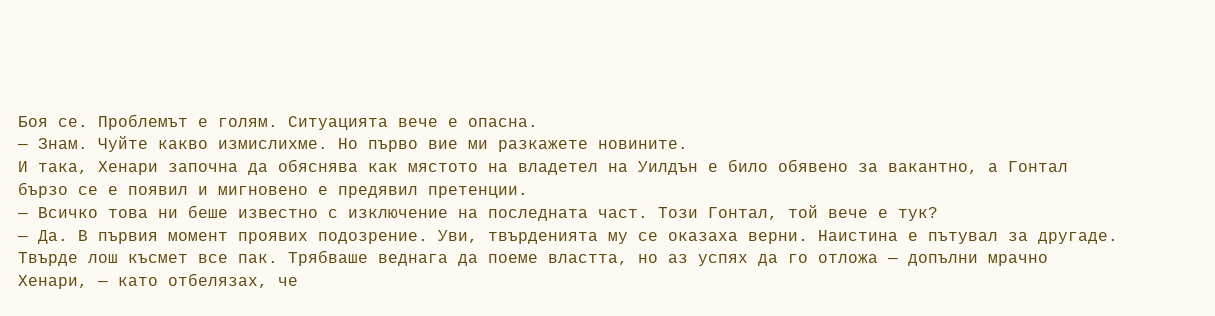Боя се. Проблемът е голям. Ситуацията вече е опасна.
— Знам. Чуйте какво измислихме. Но първо вие ми разкажете новините.
И така, Хенари започна да обяснява как мястото на владетел на Уилдън е било обявено за вакантно, а Гонтал бързо се е появил и мигновено е предявил претенции.
— Всичко това ни беше известно с изключение на последната част. Този Гонтал, той вече е тук?
— Да. В първия момент проявих подозрение. Уви, твърденията му се оказаха верни. Наистина е пътувал за другаде. Твърде лош късмет все пак. Трябваше веднага да поеме властта, но аз успях да го отложа — допълни мрачно Хенари, — като отбелязах, че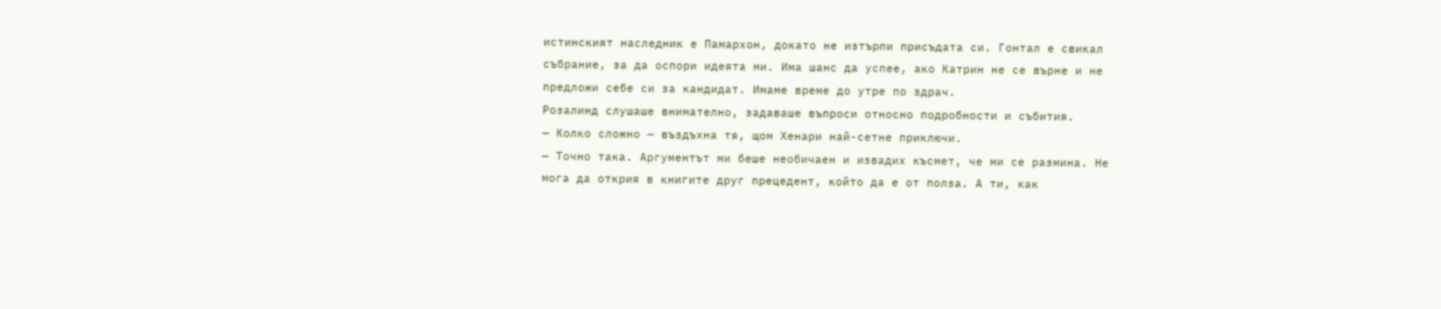истинският наследник е Памархон, докато не изтърпи присъдата си. Гонтал е свикал събрание, за да оспори идеята ми. Има шанс да успее, ако Катрин не се върне и не предложи себе си за кандидат. Имаме време до утре по здрач.
Розалинд слушаше внимателно, задаваше въпроси относно подробности и събития.
— Колко сложно — въздъхна тя, щом Хенари най-сетне приключи.
— Точно така. Аргументът ми беше необичаен и извадих късмет, че ми се размина. Не мога да открия в книгите друг прецедент, който да е от полза. А ти, как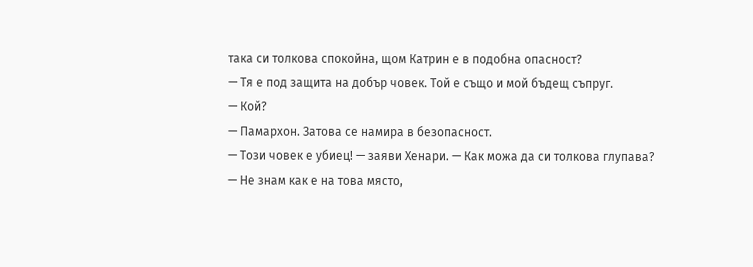така си толкова спокойна, щом Катрин е в подобна опасност?
— Тя е под защита на добър човек. Той е също и мой бъдещ съпруг.
— Кой?
— Памархон. Затова се намира в безопасност.
— Този човек е убиец! — заяви Хенари. — Как можа да си толкова глупава?
— Не знам как е на това място,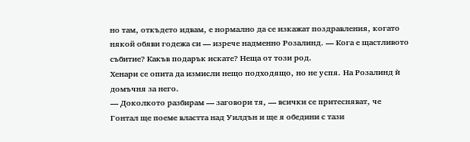но там, откъдето идвам, е нормално да се изкажат поздравления, когато някой обяви годежа си — изрече надменно Розалинд. — Кога е щастливото събитие? Какъв подарък искате? Неща от този род.
Хенари се опита да измисли нещо подходящо, но не успя. На Розалинд ѝ домъчня за него.
— Доколкото разбирам — заговори тя, — всички се притесняват, че Гонтал ще поеме властта над Уилдън и ще я обедини с тази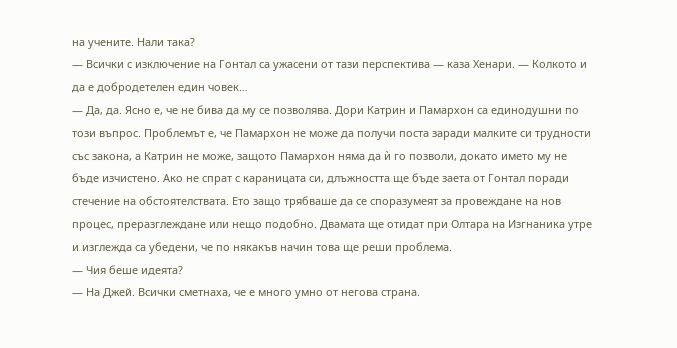на учените. Нали така?
— Всички с изключение на Гонтал са ужасени от тази перспектива — каза Хенари. — Колкото и да е добродетелен един човек…
— Да, да. Ясно е, че не бива да му се позволява. Дори Катрин и Памархон са единодушни по този въпрос. Проблемът е, че Памархон не може да получи поста заради малките си трудности със закона, а Катрин не може, защото Памархон няма да ѝ го позволи, докато името му не бъде изчистено. Ако не спрат с караницата си, длъжността ще бъде заета от Гонтал поради стечение на обстоятелствата. Ето защо трябваше да се споразумеят за провеждане на нов процес, преразглеждане или нещо подобно. Двамата ще отидат при Олтара на Изгнаника утре и изглежда са убедени, че по някакъв начин това ще реши проблема.
— Чия беше идеята?
— На Джей. Всички сметнаха, че е много умно от негова страна.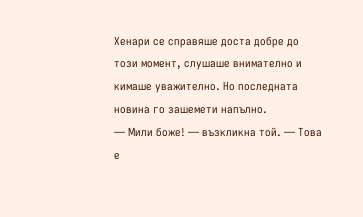Хенари се справяше доста добре до този момент, слушаше внимателно и кимаше уважително. Но последната новина го зашемети напълно.
— Мили боже! — възкликна той. — Това е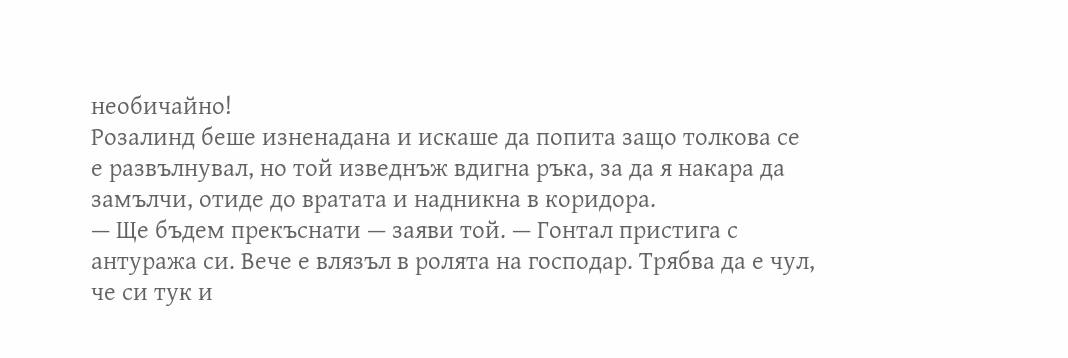необичайно!
Розалинд беше изненадана и искаше да попита защо толкова се е развълнувал, но той изведнъж вдигна ръка, за да я накара да замълчи, отиде до вратата и надникна в коридора.
— Ще бъдем прекъснати — заяви той. — Гонтал пристига с антуража си. Вече е влязъл в ролята на господар. Трябва да е чул, че си тук и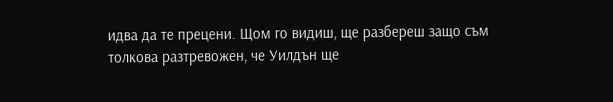идва да те прецени. Щом го видиш, ще разбереш защо съм толкова разтревожен, че Уилдън ще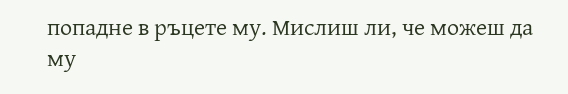попадне в ръцете му. Мислиш ли, че можеш да му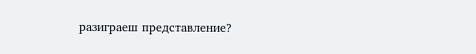разиграеш представление?